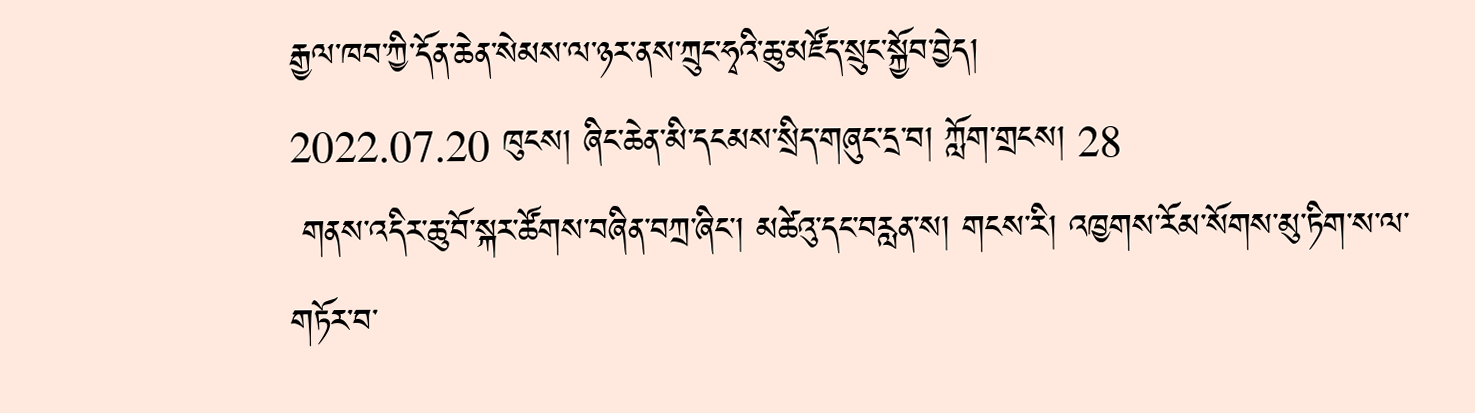རྒྱལ་ཁབ་ཀྱི་དོན་ཆེན་སེམས་ལ་ཉར་ནས་ཀྲུང་ཧྭའི་ཆུ་མཛོད་སྲུང་སྐྱོབ་བྱེད།
2022.07.20 ཁུངས། ཞིང་ཆེན་མི་དངམས་སྲིད་གཞུང་དྲ་བ། ཀློག་གྲངས། 28
 གནས་འདིར་ཆུ་བོ་སྐར་ཚོགས་བཞིན་བཀྲ་ཞིང་། མཚེའུ་དང་བརླན་ས། གངས་རི། འཁྱགས་རོམ་སོགས་མུ་ཏིག་ས་ལ་གཏོར་བ་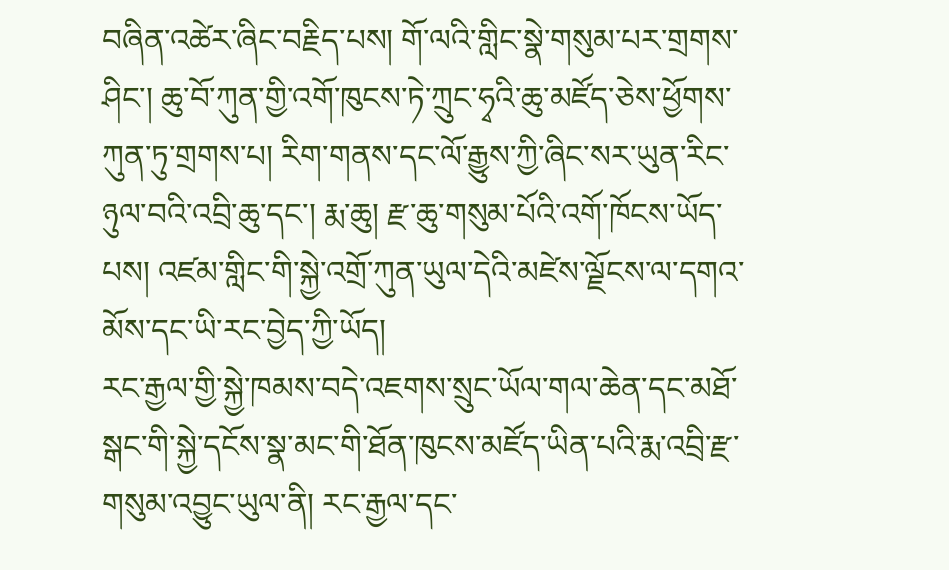བཞིན་འཚེར་ཞིང་བརྗིད་པས། གོ་ལའི་གླིང་སྣེ་གསུམ་པར་གྲགས་ཤིང་། ཆུ་བོ་ཀུན་གྱི་འགོ་ཁུངས་ཏེ་ཀྲུང་ཧྭའི་ཆུ་མཛོད་ཅེས་ཕྱོགས་ཀུན་ཏུ་གྲགས་པ། རིག་གནས་དང་ལོ་རྒྱུས་ཀྱི་ཞིང་སར་ཡུན་རིང་ཉུལ་བའི་འབྲི་ཆུ་དང་། རྨ་ཆུ། རྫ་ཆུ་གསུམ་པོའི་འགོ་ཁོངས་ཡོད་པས། འཛམ་གླིང་གི་སྐྱེ་འགྲོ་ཀུན་ཡུལ་དེའི་མཛེས་ལྗོངས་ལ་དགའ་མོས་དང་ཡི་རང་བྱེད་ཀྱི་ཡོད།
རང་རྒྱལ་གྱི་སྐྱེ་ཁམས་བདེ་འཇགས་སྲུང་ཡོལ་གལ་ཆེན་དང་མཐོ་སྒང་གི་སྐྱེ་དངོས་སྣ་མང་གི་ཐོན་ཁུངས་མཛོད་ཡིན་པའི་རྨ་འབྲི་རྫ་གསུམ་འབྱུང་ཡུལ་ནི། རང་རྒྱལ་དང་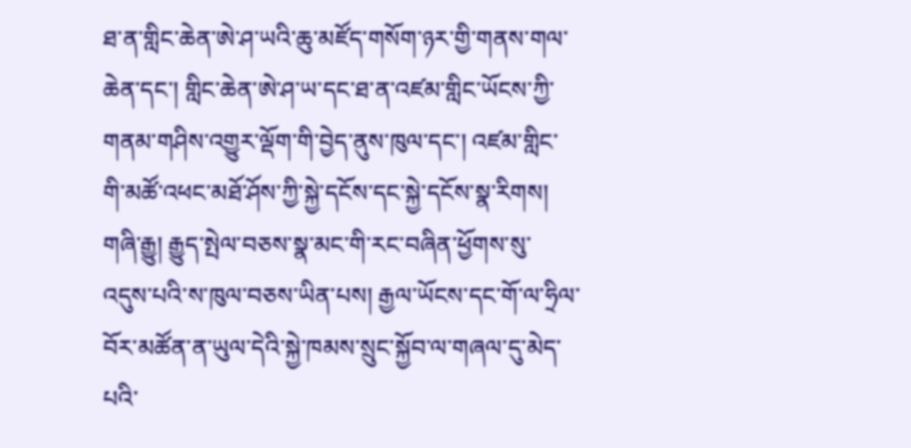ཐ་ན་གླིང་ཆེན་ཨེ་ཤ་ཡའི་ཆུ་མཛོད་གསོག་ཉར་གྱི་གནས་གལ་ཆེན་དང་། གླིང་ཆེན་ཨེ་ཤ་ཡ་དང་ཐ་ན་འཛམ་གླིང་ཡོངས་ཀྱི་གནམ་གཤིས་འགྱུར་ལྡོག་གི་བྱེད་ནུས་ཁུལ་དང་། འཛམ་གླིང་གི་མཚོ་འཕང་མཐོ་ཤོས་ཀྱི་སྐྱེ་དངོས་དང་སྐྱེ་དངོས་སྣ་རིགས། གཞི་རྒྱུ། རྒྱུད་སྤེལ་བཅས་སྣ་མང་གི་རང་བཞིན་ཕྱོགས་སུ་འདུས་པའི་ས་ཁུལ་བཅས་ཡིན་པས། རྒྱལ་ཡོངས་དང་གོ་ལ་ཧྲིལ་བོར་མཚོན་ན་ཡུལ་དེའི་སྐྱེ་ཁམས་སྲུང་སྐྱོབ་ལ་གཞལ་དུ་མེད་པའི་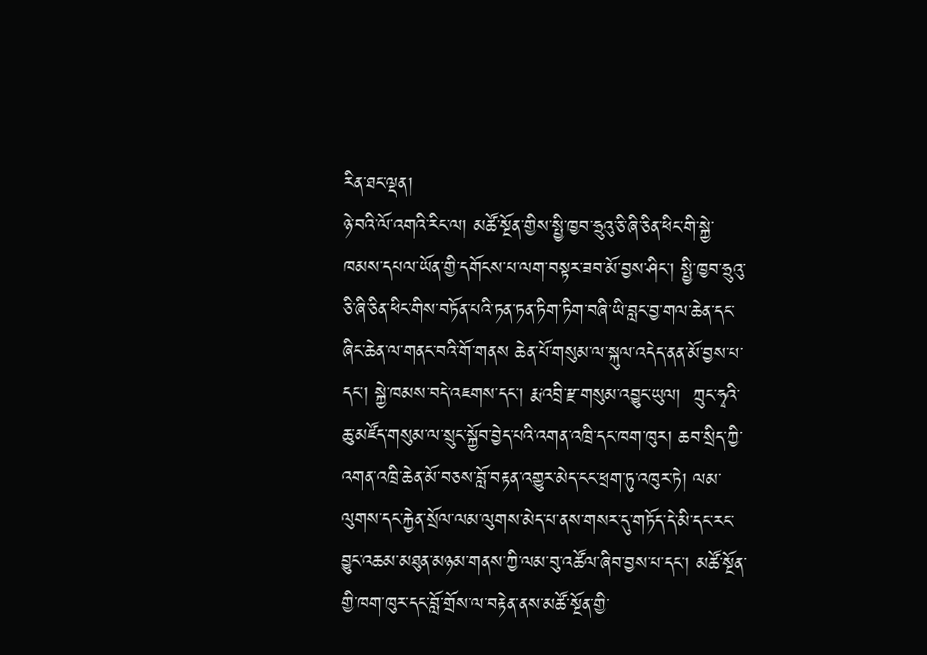རིན་ཐང་ལྡན།
ཉེ་བའི་ལོ་འགའི་རིང་ལ། མཚོ་སྔོན་གྱིས་སྤྱི་ཁྱབ་ཧྲུའུ་ཅི་ཞི་ཅིན་ཕིང་གི་སྐྱེ་ཁམས་དཔལ་ཡོན་གྱི་དགོངས་པ་ལག་བསྟར་ཟབ་མོ་བྱས་ཤིང་། སྤྱི་ཁྱབ་ཧྲུའུ་ཅི་ཞི་ཅིན་ཕིང་གིས་བཏོན་པའི་ཏན་ཏན་ཏིག་ཏིག་བཞི་ཡི་བླང་བྱ་གལ་ཆེན་དང་ཞིང་ཆེན་ལ་གནང་བའི་གོ་གནས ཆེན་པོ་གསུམ་ལ་སྐུལ་འདེད་ནན་མོ་བྱས་པ་དང་། སྐྱེ་ཁམས་བདེ་འཇགས་དང་། རྨ་འབྲི་རྫ་གསུམ་འབྱུང་ཡུལ།  ཀྲུང་ཧྭའི་ཆུ་མཛོད་གསུམ་ལ་སྲུང་སྐྱོབ་བྱེད་པའི་འགན་འཁྲི་དང་ཁག་ཁུར། ཆབ་སྲིད་ཀྱི་འགན་འཁྲི་ཆེན་མོ་བཅས་བློ་བརྟན་འགྱུར་མེད་ངང་ཕྲག་ཏུ་འཁུར་ཏེ། ལམ་ལུགས་དང་རྐྱེན་སྲོལ་ལམ་ལུགས་མེད་པ་ནས་གསར་དུ་གཏོད་དེ་མི་དང་རང་བྱུང་འཆམ་མཐུན་མཉམ་གནས་ཀྱི་ལམ་བུ་འཚོལ་ཞིབ་བྱས་པ་དང་། མཚོ་སྔོན་གྱི་ཁག་ཁུར་དང་བློ་གྲོས་ལ་བརྟེན་ནས་མཚོ་སྔོན་གྱི་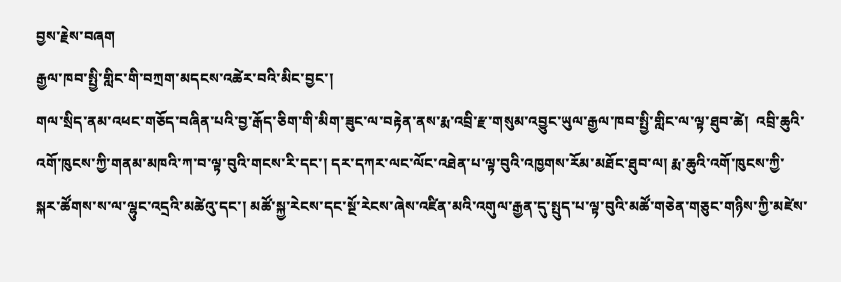བྱས་རྗེས་བཞག
རྒྱལ་ཁབ་སྤྱི་གླིང་གི་བཀྲག་མདངས་འཚེར་བའི་མིང་བྱང་།
གལ་སྲིད་ནམ་འཕང་གཅོད་བཞིན་པའི་བྱ་རྒོད་ཅིག་གི་མིག་ཟུང་ལ་བརྟེན་ནས་རྨ་འབྲི་རྫ་གསུམ་འབྱུང་ཡུལ་རྒྱལ་ཁབ་སྤྱི་གླིང་ལ་ལྟ་ཐུབ་ཚེ།  འབྲི་ཆུའི་འགོ་ཁུངས་ཀྱི་གནམ་མཁའི་ཀ་བ་ལྟ་བུའི་གངས་རི་དང་། དར་དཀར་ལང་ལོང་འཐེན་པ་ལྟ་བུའི་འཁྱགས་རོམ་མཐོང་ཐུབ་ལ། རྨ་ཆུའི་འགོ་ཁུངས་ཀྱི་སྐར་ཚོགས་ས་ལ་ལྷུང་འདྲའི་མཚེའུ་དང་། མཚོ་སྐྱ་རེངས་དང་སྔོ་རེངས་ཞེས་འཛིན་མའི་འགུལ་རྒྱན་དུ་སྤུད་པ་ལྟ་བུའི་མཚོ་གཅེན་གཅུང་གཉིས་ཀྱི་མཛེས་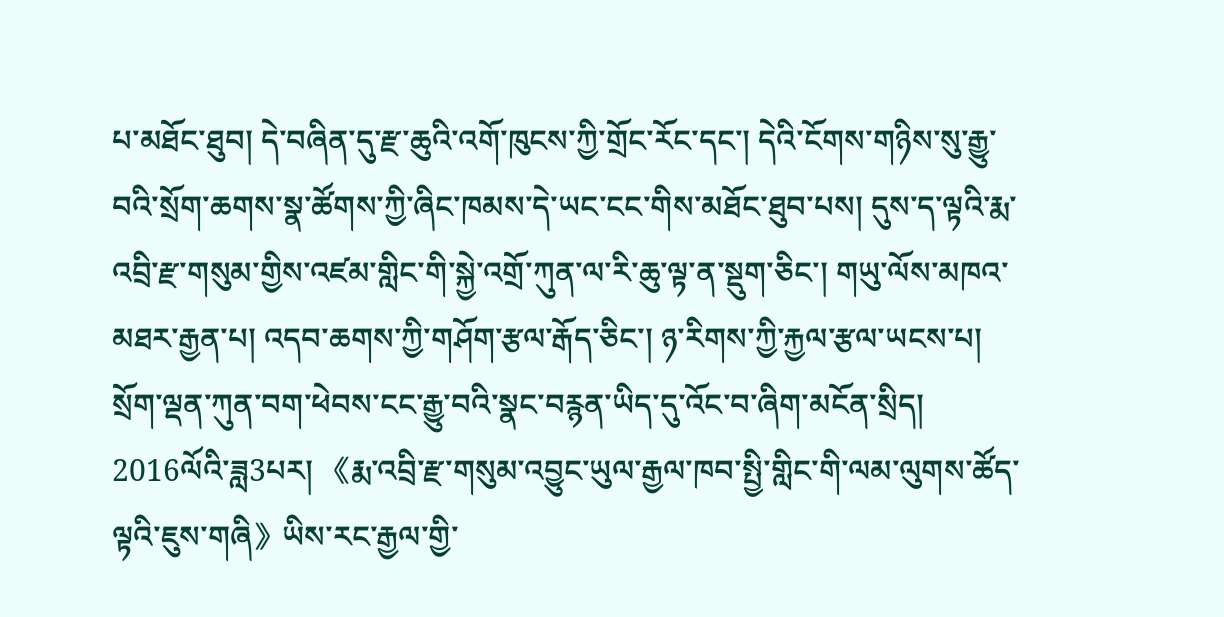པ་མཐོང་ཐུབ། དེ་བཞིན་དུ་རྫ་ཆུའི་འགོ་ཁུངས་ཀྱི་གྲོང་རོང་དང་། དེའི་ངོགས་གཉིས་སུ་རྒྱུ་བའི་སྲོག་ཆགས་སྣ་ཚོགས་ཀྱི་ཞིང་ཁམས་དེ་ཡང་ངང་གིས་མཐོང་ཐུབ་པས། དུས་ད་ལྟའི་རྨ་འབྲི་རྫ་གསུམ་གྱིས་འཛམ་གླིང་གི་སྐྱེ་འགྲོ་ཀུན་ལ་རི་ཆུ་ལྟ་ན་སྡུག་ཅིང་། གཡུ་ལོས་མཁའ་མཐར་རྒྱན་པ། འདབ་ཆགས་ཀྱི་གཤོག་རྩལ་རྒོད་ཅིང་། ཉ་རིགས་ཀྱི་རྐྱལ་རྩལ་ཡངས་པ། སྲོག་ལྡན་ཀུན་བག་ཕེབས་ངང་རྒྱུ་བའི་སྣང་བརྙན་ཡིད་དུ་འོང་བ་ཞིག་མངོན་སྲིད།
2016ལོའི་ཟླ3པར། 《རྨ་འབྲི་རྫ་གསུམ་འབྱུང་ཡུལ་རྒྱལ་ཁབ་སྤྱི་གླིང་གི་ལམ་ལུགས་ཚོད་ལྟའི་ཇུས་གཞི》ཡིས་རང་རྒྱལ་གྱི་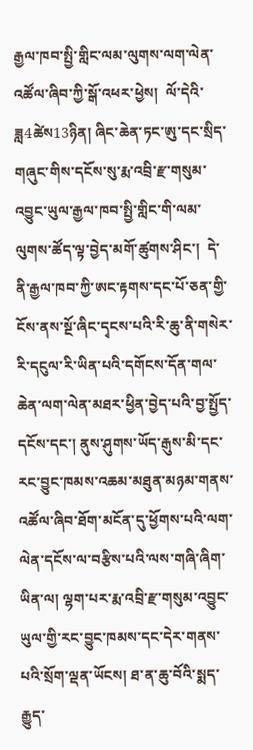རྒྱལ་ཁབ་སྤྱི་གླིང་ལམ་ལུགས་ལག་ལེན་འཚོལ་ཞིབ་ཀྱི་སྒོ་འཕར་ཕྱེས།  ལོ་དེའི་ཟླ4ཚེས13ཉིན། ཞིང་ཆེན་ཏང་ཨུ་དང་སྲིད་གཞུང་གིས་དངོས་སུ་རྨ་འབྲི་རྫ་གསུམ་འབྱུང་ཡུལ་རྒྱལ་ཁབ་སྤྱི་གླིང་གི་ལམ་ལུགས་ཚོད་ལྟ་བྱེད་མགོ་ཚུགས་ཤིང་།  དེ་ནི་རྒྱལ་ཁབ་ཀྱི་ཨང་རྟགས་དང་པོ་ཅན་གྱི་ངོས་ནས་སྔོ་ཞིང་དྭངས་པའི་རི་ཆུ་ནི་གསེར་རི་དངུལ་རི་ཡིན་པའི་དགོངས་དོན་གལ་ཆེན་ལག་ལེན་མཐར་ཕྱིན་བྱེད་པའི་བྱ་སྤྱོད་དངོས་དང་། ནུས་ཤུགས་ཡོད་རྒུས་མི་དང་རང་བྱུང་ཁམས་འཆམ་མཐུན་མཉམ་གནས་འཚོལ་ཞིབ་ཐོག་མངོན་དུ་ཕྱོགས་པའི་ལག་ལེན་དངོས་ལ་བརྩིས་པའི་ལས་གཞི་ཞིག་ཡིན་ལ། ལྷག་པར་རྨ་འབྲི་རྫ་གསུམ་འབྱུང་ཡུལ་གྱི་རང་བྱུང་ཁམས་དང་དེར་གནས་པའི་སྲོག་ལྡན་ཡོངས། ཐ་ན་ཆུ་བོའི་སྨད་རྒྱུད་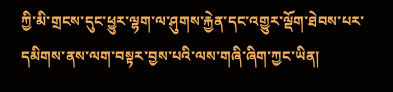ཀྱི་མི་གྲངས་དུང་ཕྱུར་ལྷག་ལ་ཤུགས་རྐྱེན་དང་འགྱུར་ལྡོག་ཐེབས་པར་དམིགས་ནས་ལག་བསྟར་བྱས་པའི་ལས་གཞི་ཞིག་ཀྱང་ཡིན།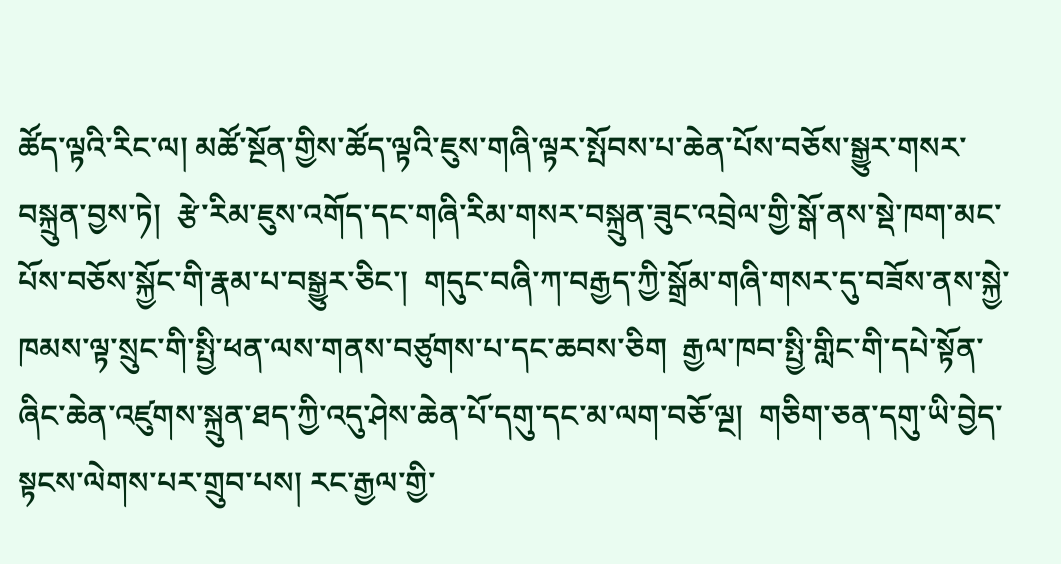ཚོད་ལྟའི་རིང་ལ། མཚོ་སྔོན་གྱིས་ཚོད་ལྟའི་ཇུས་གཞི་ལྟར་སྤོབས་པ་ཆེན་པོས་བཅོས་སྒྱུར་གསར་བསྐྲུན་བྱས་ཏེ།  རྩེ་རིམ་ཇུས་འགོད་དང་གཞི་རིམ་གསར་བསྐྲུན་ཟུང་འབྲེལ་གྱི་སྒོ་ནས་སྡེ་ཁག་མང་པོས་བཅོས་སྐྱོང་གི་རྣམ་པ་བསྒྱུར་ཅིང་།  གདུང་བཞི་ཀ་བརྒྱད་ཀྱི་སྒྲོམ་གཞི་གསར་དུ་བཟོས་ནས་སྐྱེ་ཁམས་ལྟ་སྲུང་གི་སྤྱི་ཕན་ལས་གནས་བཙུགས་པ་དང་ཆབས་ཅིག  རྒྱལ་ཁབ་སྤྱི་གླིང་གི་དཔེ་སྟོན་ཞིང་ཆེན་འཛུགས་སྐྲུན་ཐད་ཀྱི་འདུ་ཤེས་ཆེན་པོ་དགུ་དང་མ་ལག་བཅོ་ལྔ།  གཅིག་ཅན་དགུ་ཡི་བྱེད་སྟངས་ལེགས་པར་གྲུབ་པས། རང་རྒྱལ་གྱི་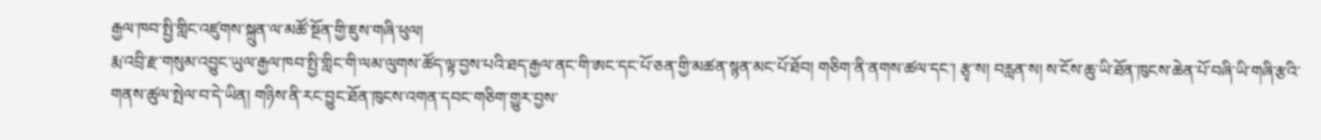རྒྱལ་ཁབ་སྤྱི་གླིང་འཛུགས་སྐྲུན་ལ་མཚོ་སྔོན་གྱི་ཇུས་གཞི་ཕུལ།
རྨ་འབྲི་རྫ་གསུམ་འབྱུང་ཡུལ་རྒྱལ་ཁབ་སྤྱི་གླིང་གི་ལམ་ལུགས་ཚོད་ལྟ་བྱས་པའི་ཐད་རྒྱལ་ནང་གི་ཨང་དང་པོ་ཅན་གྱི་མཚན་སྙན་མང་པོ་ཐོབ། གཅིག་ནི་ནགས་ཚལ་དང་། རྩྭ་ས། བརླན་ས། ས་ངོས་ཆུ་ཡི་ཐོན་ཁུངས་ཆེན་པོ་བཞི་ཡི་གཞི་རྩའི་གནས་ཚུལ་སྤེལ་བ་དེ་ཡིན། གཉིས་ནི་རང་བྱུང་ཐོན་ཁུངས་འགན་དབང་གཅིག་གྱུར་བྱས་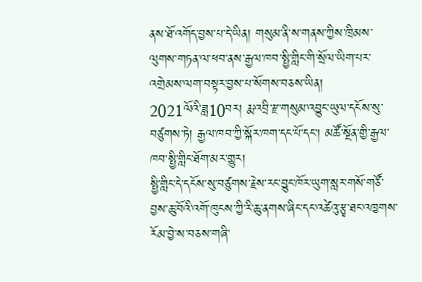ནས་ཐོ་འགོད་བྱས་པ་དེ་ཡིན། གསུམ་ནི་ས་གནས་ཀྱིས་ཁྲིམས་ལུགས་གཏན་ལ་ཕབ་ནས་རྒྱལ་ཁབ་སྤྱི་གླིང་གི་སྲོལ་ཡིག་པར་འགྲེམས་ལག་བསྟར་བྱས་པ་སོགས་བཅས་ཡིན།
2021ལོའི་ཟླ10བར། རྨ་འབྲི་རྫ་གསུམ་འབྱུང་ཡུལ་དངོས་སུ་བཙུགས་ཏེ། རྒྱལ་ཁབ་ཀྱི་སྐོར་ཁག་དང་པོ་དང་། མཚོ་སྔོན་གྱི་རྒྱལ་ཁབ་སྤྱི་གླིང་ཐོག་མར་གྱུར།
སྤྱི་གླིང་དེ་དངོས་སུ་བཙུགས་རྗེས་རང་བྱུང་ཁོར་ཡུག་སླར་གསོ་གཙོ་བྱས་ཆུ་བོའི་འགོ་ཁུངས་ཀྱི་རི་ཆུ་ནགས་ཞིང་དང་འཚེའུ་རྩྭ་ཐང་འཁྱགས་རོམ་བྱེ་ས་བཅས་གཞི་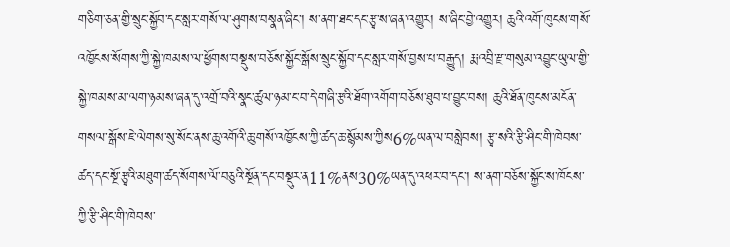གཅིག་ཅན་གྱི་སྲུང་སྐྱོབ་དང་སླར་གསོ་ལ་ཤུགས་བསྣན་ཞིང་། ས་ནག་ཐང་དང་རྩྭ་ས་ཞན་འགྱུར། ས་ཞིང་བྱེ་འགྱུར། ཆུའི་འགོ་ཁུངས་གསོ་འཁྱོངས་སོགས་ཀྱི་སྐྱེ་ཁམས་ལ་ཕྱོགས་བསྡུས་བཅོས་སྐྱོང་སྒོས་སྲུང་སྐྱོབ་དང་སླར་གསོ་བྱས་པ་བརྒྱུད། རྨ་འབྲི་རྫ་གསུམ་འབྱུང་ཡུལ་གྱི་སྐྱེ་ཁམས་མ་ལག་ཉམས་ཞན་དུ་འགྲོ་བའི་སྣང་ཚུལ་ཉམ་ང་བ་དེ་གཞི་རྩའི་ཐོག་འགོག་བཅོས་ཐུབ་པ་བྱུང་བས། ཆུའི་ཐོན་ཁུངས་མངོན་གསལ་སྒོས་ཇེ་ལེགས་སུ་སོང་ནས་ཆུ་འགོའི་ཆུ་གསོ་འཁྱོངས་ཀྱི་ཚད་ཆ་སྙོམས་ཀྱིས6%ཡན་ལ་བསླེབས། རྩྭ་སའི་རྩི་ཤིང་གི་ཁེབས་ཚད་དང་སྔོ་རྩྭའི་མཐུག་ཚད་སོགས་ལོ་བཅུའི་སྔོན་དང་བསྡུར་ན11%ནས30%ཡན་དུ་འཕར་བ་དང་། ས་ནག་བཅོས་སྐྱོང་ས་ཁོངས་ཀྱི་རྩི་ཤིང་གི་ཁེབས་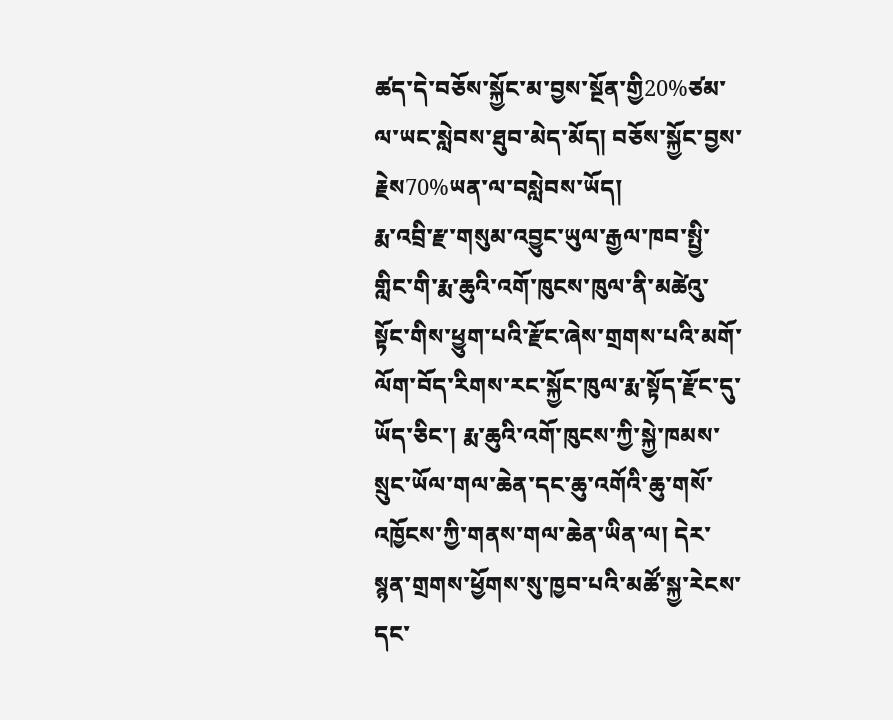ཚད་དེ་བཅོས་སྐྱོང་མ་བྱས་སྔོན་གྱི20%ཙམ་ལ་ཡང་སླེབས་ཐུབ་མེད་མོད། བཅོས་སྐྱོང་བྱས་རྗེས70%ཡན་ལ་བསླེབས་ཡོད།
རྨ་འབྲི་རྫ་གསུམ་འབྱུང་ཡུལ་རྒྱལ་ཁབ་སྤྱི་གླིང་གི་རྨ་ཆུའི་འགོ་ཁུངས་ཁུལ་ནི་མཚེའུ་སྟོང་གིས་ཕྱུག་པའི་རྫོང་ཞེས་གྲགས་པའི་མགོ་ལོག་བོད་རིགས་རང་སྐྱོང་ཁུལ་རྨ་སྟོད་རྫོང་དུ་ཡོད་ཅིང་། རྨ་ཆུའི་འགོ་ཁུངས་ཀྱི་སྐྱེ་ཁམས་སྲུང་ཡོལ་གལ་ཆེན་དང་ཆུ་འགོའི་ཆུ་གསོ་འཁྱོངས་ཀྱི་གནས་གལ་ཆེན་ཡིན་ལ། དེར་སྙན་གྲགས་ཕྱོགས་སུ་ཁྱབ་པའི་མཚོ་སྐྱ་རེངས་དང་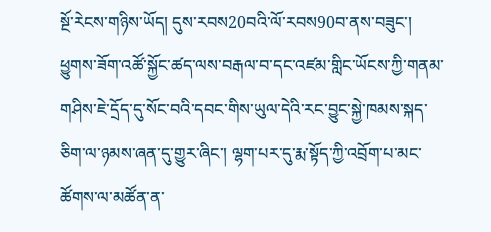སྔོ་རེངས་གཉིས་ཡོད། དུས་རབས20བའི་ལོ་རབས90བ་ནས་བཟུང་། ཕྱུགས་ཟོག་འཚོ་སྐྱོང་ཚད་ལས་བརྒལ་བ་དང་འཛམ་གླིང་ཡོངས་ཀྱི་གནམ་གཤིས་ཇེ་དྲོད་དུ་སོང་བའི་དབང་གིས་ཡུལ་དེའི་རང་བྱུང་སྐྱེ་ཁམས་སྐད་ཅིག་ལ་ཉམས་ཞན་དུ་གྱུར་ཞིང་། ལྷག་པར་དུ་རྨ་སྟོད་ཀྱི་འབྲོག་པ་མང་ཚོགས་ལ་མཚོན་ན་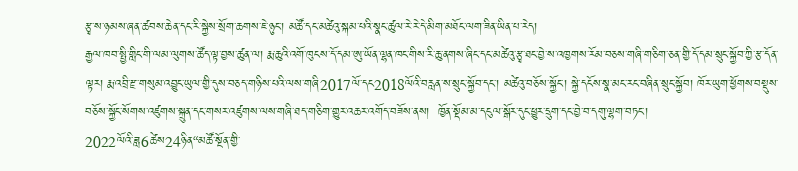རྩྭ་ས་ཉམས་ཞན་ཚབས་ཆེན་དང་རི་སྐྱེས་སྲོག་ཆགས་ཇེ་ཉུང་། མཚོ་དང་མཚེའུ་སྐམ་པའི་སྣང་ཚུལ་རེ་རེ་དེ་མིག་མཐོང་ལག་ཟིན་ཡིན་པ་རེད།
རྒྱལ་ཁབ་སྤྱི་གླིང་གི་ལམ་ལུགས་ཚོད་ལྟ་བྱས་ཚུན་ལ། རྨ་ཆུའི་འགོ་ཁུངས་དོ་དམ་ཨུ་ཡོན་ལྷན་ཁང་གིས་རི་ཆུ་ནགས་ཞིང་དང་མཚེའུ་རྩྭ་ཐང་བྱེ་ས་འཁྱགས་རོམ་བཅས་གཞི་གཅིག་ཅན་གྱི་དོ་དམ་སྲུང་སྐྱོབ་ཀྱི་རྩ་དོན་ལྟར། རྨ་འབྲི་རྫ་གསུམ་འབྱུང་ཡུལ་གྱི་དུས་བཅད་གཉིས་པའི་ལས་གཞི2017ལོ་དང2018ལོའི་བརླན་ས་སྲུང་སྐྱོབ་དང་། མཚེའུ་བཅོས་སྐྱོང་། སྐྱེ་དངོས་སྣ་མང་རང་བཞིན་སྲུང་སྐྱོབ། ཁོར་ཡུག་ཕྱོགས་བསྡུས་བཅོས་སྐྱོང་སོགས་འཛུགས་སྐྲུན་དང་གསར་འཛུགས་ལས་གཞི་ཐད་གཅིག་གྱུར་འཆར་འགོད་བཟོས་ནས།  ཁྱོན་སྡོམ་མ་དངུལ་སྒོར་དུང་ཕྱུར་དྲུག་དང་བྱེ་བ་དགུ་ལྷག་བཏང་།
2022ལོའི་ཟླ6ཚེས24ཉིན“མཚོ་སྔོན་གྱི་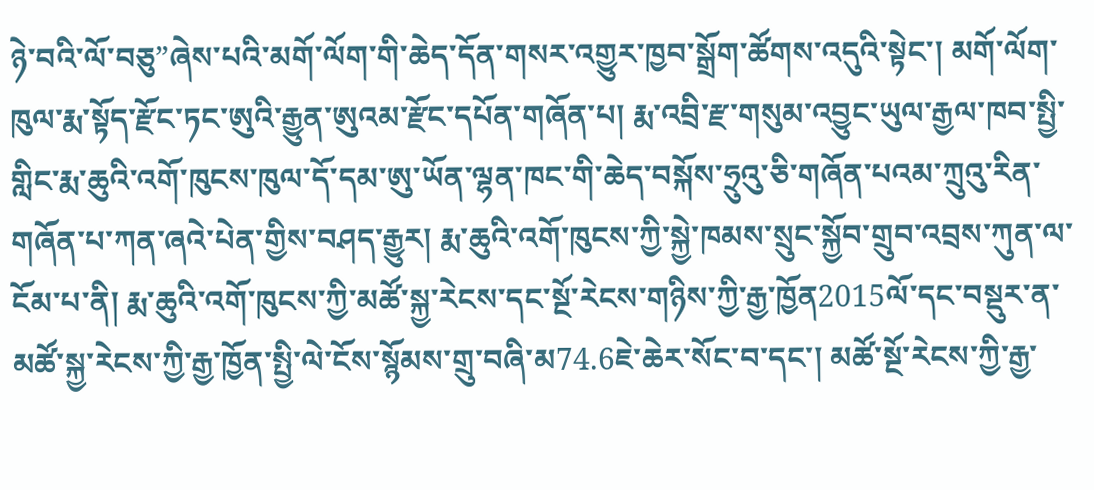ཉེ་བའི་ལོ་བཅུ”ཞེས་པའི་མགོ་ལོག་གི་ཆེད་དོན་གསར་འགྱུར་ཁྱབ་སྒྲོག་ཚོགས་འདུའི་སྟེང་། མགོ་ལོག་ཁུལ་རྨ་སྟོད་རྫོང་ཏང་ཨུའི་རྒྱུན་ཨུའམ་རྫོང་དཔོན་གཞོན་པ། རྨ་འབྲི་རྫ་གསུམ་འབྱུང་ཡུལ་རྒྱལ་ཁབ་སྤྱི་གླིང་རྨ་ཆུའི་འགོ་ཁུངས་ཁུལ་དོ་དམ་ཨུ་ཡོན་ལྷན་ཁང་གི་ཆེད་བསྐོས་ཧྲུའུ་ཅི་གཞོན་པའམ་ཀྲུའུ་རིན་གཞོན་པ་ཀན་ཞའེ་པེན་གྱིས་བཤད་རྒྱུར། རྨ་ཆུའི་འགོ་ཁུངས་ཀྱི་སྐྱེ་ཁམས་སྲུང་སྐྱོབ་གྲུབ་འབྲས་ཀུན་ལ་ངོམ་པ་ནི། རྨ་ཆུའི་འགོ་ཁུངས་ཀྱི་མཚོ་སྐྱ་རེངས་དང་སྔོ་རེངས་གཉིས་ཀྱི་རྒྱ་ཁྱོན2015ལོ་དང་བསྡུར་ན་མཚོ་སྐྱ་རེངས་ཀྱི་རྒྱ་ཁྱོན་སྤྱི་ལེ་ངོས་སྙོམས་གྲུ་བཞི་མ74.6ཇེ་ཆེར་སོང་བ་དང་། མཚོ་སྔོ་རེངས་ཀྱི་རྒྱ་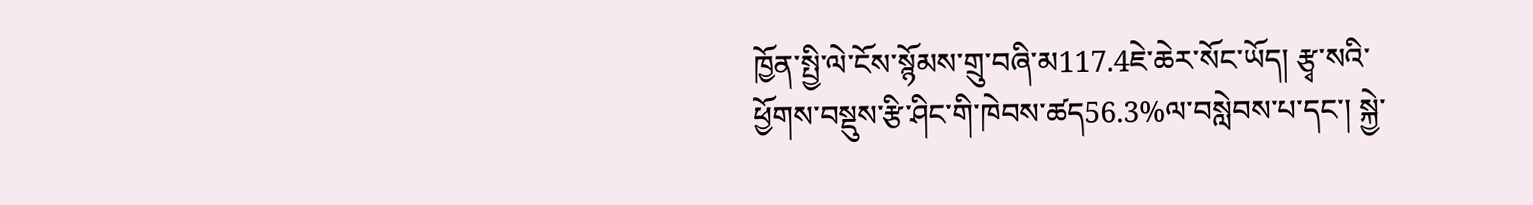ཁྱོན་སྤྱི་ལེ་ངོས་སྙོམས་གྲུ་བཞི་མ117.4ཇེ་ཆེར་སོང་ཡོད། རྩྭ་སའི་ཕྱོགས་བསྡུས་རྩི་ཤིང་གི་ཁེབས་ཚད56.3%ལ་བསླེབས་པ་དང་། སྐྱེ་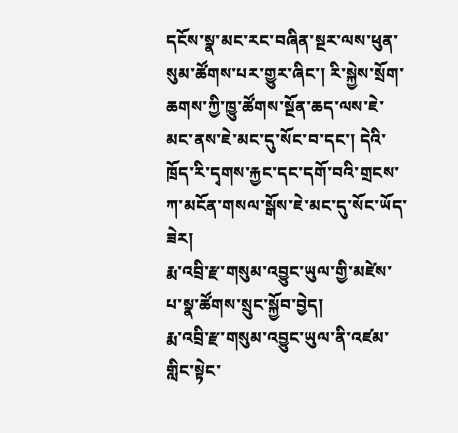དངོས་སྣ་མང་རང་བཞིན་སྔར་ལས་ཕུན་སུམ་ཚོགས་པར་གྱུར་ཞིང་། རི་སྐྱེས་སྲོག་ཆགས་ཀྱི་ཁྱུ་ཚོགས་སྔོན་ཆད་ལས་ཇེ་མང་ནས་ཇེ་མང་དུ་སོང་བ་དང་། དེའི་ཁྲོད་རི་དྭགས་རྐྱང་དང་དགོ་བའི་གྲངས་ཀ་མངོན་གསལ་སྒོས་ཇེ་མང་དུ་སོང་ཡོད་ཟེར།
རྨ་འབྲི་རྫ་གསུམ་འབྱུང་ཡུལ་གྱི་མཛེས་པ་སྣ་ཚོགས་སྲུང་སྐྱོབ་བྱེད།
རྨ་འབྲི་རྫ་གསུམ་འབྱུང་ཡུལ་ནི་འཛམ་གླིང་སྟེང་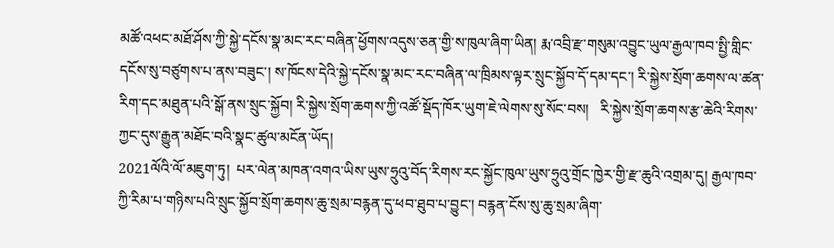མཚོ་འཕང་མཐོ་ཤོས་ཀྱི་སྐྱེ་དངོས་སྣ་མང་རང་བཞིན་ཕྱོགས་འདུས་ཅན་གྱི་ས་ཁུལ་ཞིག་ཡིན། རྨ་འབྲི་རྫ་གསུམ་འབྱུང་ཡུལ་རྒྱལ་ཁབ་སྤྱི་གླིང་དངོས་སུ་བཙུགས་པ་ནས་བཟུང་། ས་ཁོངས་དེའི་སྐྱེ་དངོས་སྣ་མང་རང་བཞིན་ལ་ཁྲིམས་ལྟར་སྲུང་སྐྱོབ་དོ་དམ་དང་། རི་སྐྱེས་སྲོག་ཆགས་ལ་ཚན་རིག་དང་མཐུན་པའི་སྒོ་ནས་སྲུང་སྐྱོབ། རི་སྐྱེས་སྲོག་ཆགས་ཀྱི་འཚོ་སྡོད་ཁོར་ཡུག་ཇེ་ལེགས་སུ་སོང་བས།   རི་སྐྱེས་སྲོག་ཆགས་རྩ་ཆེའི་རིགས་ཀྱང་དུས་རྒྱུན་མཐོང་བའི་སྣང་ཚུལ་མངོན་ཡོད།
2021ལོའི་ལོ་མཇུག་ཏུ།  པར་ལེན་མཁན་འགའ་ཡིས་ཡུས་ཧྲུའུ་བོད་རིགས་རང་སྐྱོང་ཁུལ་ཡུས་ཧྲུའུ་གྲོང་ཁྱེར་གྱི་རྫ་ཆུའི་འགྲམ་དུ། རྒྱལ་ཁབ་ཀྱི་རིམ་པ་གཉིས་པའི་སྲུང་སྐྱོབ་སྲོག་ཆགས་ཆུ་སྲམ་བརྙན་དུ་ཕབ་ཐུབ་པ་བྱུང་། བརྙན་ངོས་སུ་ཆུ་སྲམ་ཞིག་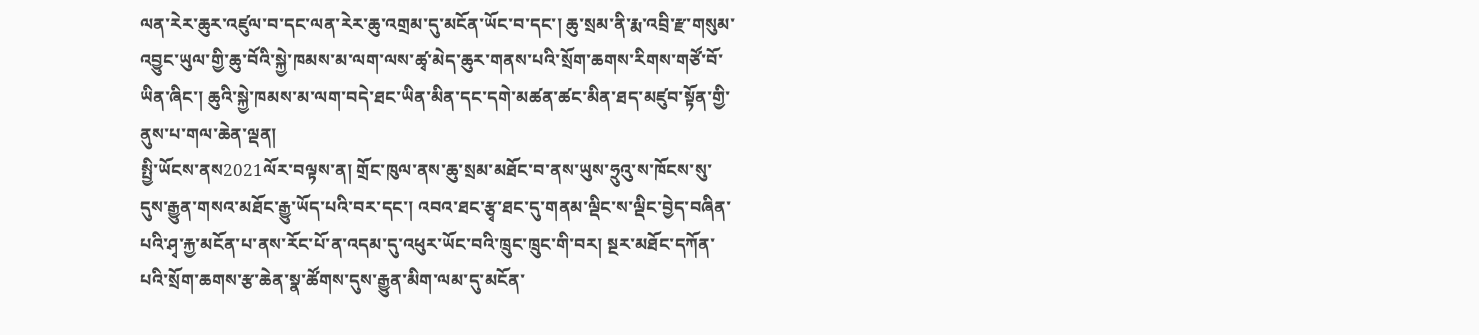ལན་རེར་ཆུར་འཛུལ་བ་དང་ལན་རེར་ཆུ་འགྲམ་དུ་མངོན་ཡོང་བ་དང་། ཆུ་སྲམ་ནི་རྨ་འབྲི་རྫ་གསུམ་འབྱུང་ཡུལ་གྱི་ཆུ་བོའི་སྐྱེ་ཁམས་མ་ལག་ལས་ཚྭ་མེད་ཆུར་གནས་པའི་སྲོག་ཆགས་རིགས་གཙོ་བོ་ཡིན་ཞིང་། ཆུའི་སྐྱེ་ཁམས་མ་ལག་བདེ་ཐང་ཡིན་མིན་དང་དགེ་མཚན་ཚང་མིན་ཐད་མཛུབ་སྟོན་གྱི་ནུས་པ་གལ་ཆེན་ལྡན།
སྤྱི་ཡོངས་ནས2021ལོར་བལྟས་ན། གྲོང་ཁུལ་ནས་ཆུ་སྲམ་མཐོང་བ་ནས་ཡུས་ཧྲུའུ་ས་ཁོངས་སུ་དུས་རྒྱུན་གསའ་མཐོང་རྒྱུ་ཡོད་པའི་བར་དང་། འབའ་ཐང་རྩྭ་ཐང་དུ་གནམ་ལྡིང་ས་ལྡིང་བྱེད་བཞིན་པའི་ཤྭ་རྐྱ་མངོན་པ་ནས་རོང་པོ་ན་འདམ་དུ་འཕུར་ཡོང་བའི་ཁྲུང་ཁྲུང་གི་བར། སྔར་མཐོང་དཀོན་པའི་སྲོག་ཆགས་རྩ་ཆེན་སྣ་ཚོགས་དུས་རྒྱུན་མིག་ལམ་དུ་མངོན་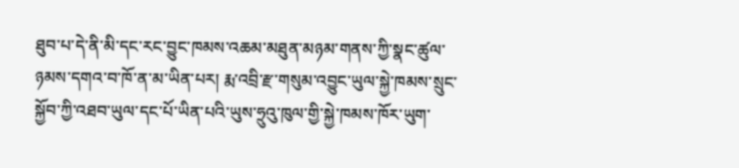ཐུབ་པ་དེ་ནི་མི་དང་རང་བྱུང་ཁམས་འཆམ་མཐུན་མཉམ་གནས་ཀྱི་སྣང་ཚུལ་ཉམས་དགའ་བ་ཁོ་ན་མ་ཡིན་པར། རྨ་འབྲི་རྫ་གསུམ་འབྱུང་ཡུལ་སྐྱེ་ཁམས་སྲུང་སྐྱོབ་ཀྱི་འཐབ་ཡུལ་དང་པོ་ཡིན་པའི་ཡུས་ཧྲུའུ་ཁུལ་གྱི་སྐྱེ་ཁམས་ཁོར་ཡུག་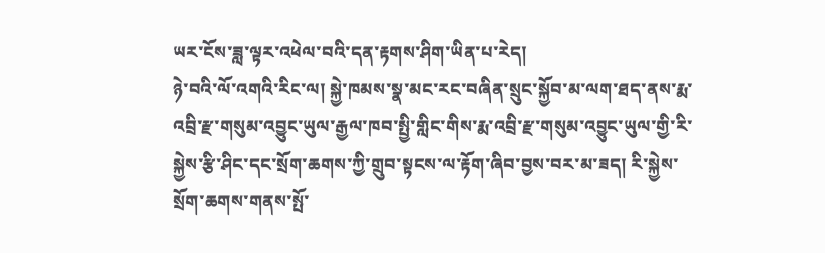ཡར་ངོས་ཟླ་ལྟར་འཕེལ་བའི་དན་རྟགས་ཤིག་ཡིན་པ་རེད།
ཉེ་བའི་ལོ་འགའི་རིང་ལ། སྐྱེ་ཁམས་སྣ་མང་རང་བཞིན་སྲུང་སྐྱོབ་མ་ལག་ཐད་ནས་རྨ་འབྲི་རྫ་གསུམ་འབྱུང་ཡུལ་རྒྱལ་ཁབ་སྤྱི་གླིང་གིས་རྨ་འབྲི་རྫ་གསུམ་འབྱུང་ཡུལ་གྱི་རི་སྐྱེས་རྩི་ཤིང་དང་སྲོག་ཆགས་ཀྱི་གྲུབ་སྟངས་ལ་རྟོག་ཞིབ་བྱས་བར་མ་ཟད། རི་སྐྱེས་སྲོག་ཆགས་གནས་སྤོ་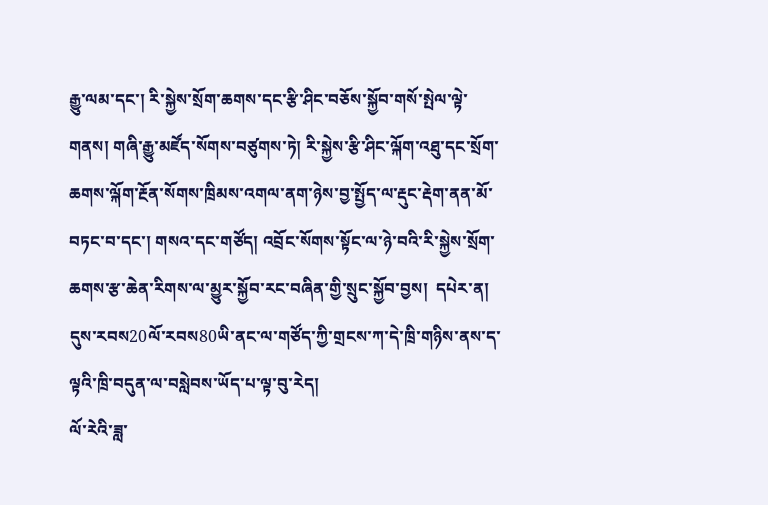རྒྱུ་ལམ་དང་། རི་སྐྱེས་སྲོག་ཆགས་དང་རྩི་ཤིང་བཅོས་སྐྱོབ་གསོ་སྤེལ་ལྟེ་གནས། གཞི་རྒྱུ་མཛོད་སོགས་བཙུགས་ཏེ། རི་སྐྱེས་རྩི་ཤིང་ལྐོག་འཐུ་དང་སྲོག་ཆགས་ལྐོག་རྔོན་སོགས་ཁྲིམས་འགལ་ནག་ཉེས་བྱ་སྤྱོད་ལ་རྡུང་རྡེག་ནན་མོ་བཏང་བ་དང་། གསའ་དང་གཙོད། འབྲོང་སོགས་སྟོང་ལ་ཉེ་བའི་རི་སྐྱེས་སྲོག་ཆགས་རྩ་ཆེན་རིགས་ལ་མྱུར་སྐྱོབ་རང་བཞིན་གྱི་སྲུང་སྐྱོབ་བྱས།  དཔེར་ན། དུས་རབས20ལོ་རབས80ཡི་ནང་ལ་གཙོད་ཀྱི་གྲངས་ཀ་དེ་ཁྲི་གཉིས་ནས་ད་ལྟའི་ཁྲི་བདུན་ལ་བསླེབས་ཡོད་པ་ལྟ་བུ་རེད།
ལོ་རེའི་ཟླ་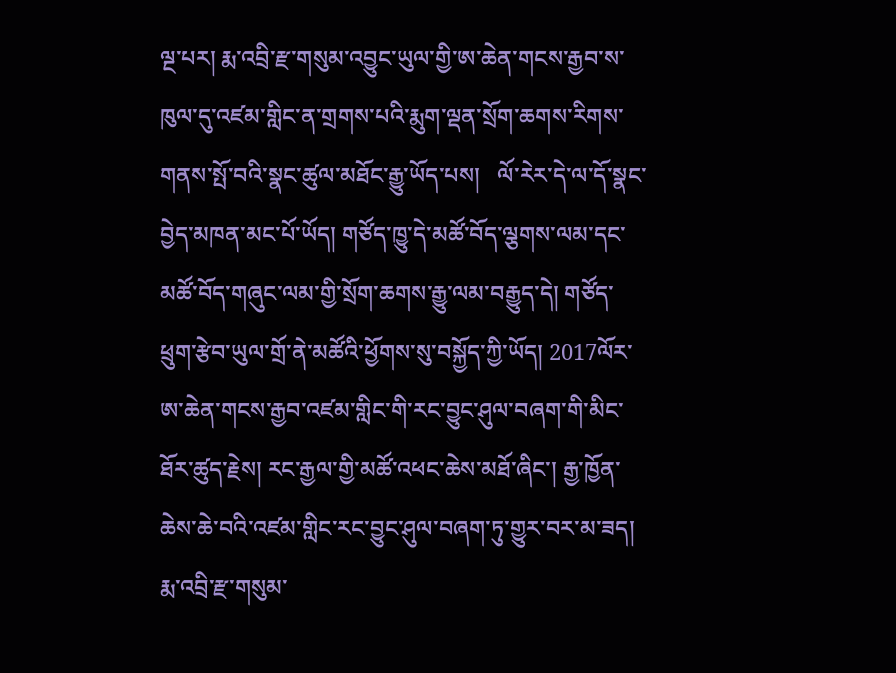ལྔ་པར། རྨ་འབྲི་རྫ་གསུམ་འབྱུང་ཡུལ་གྱི་ཨ་ཆེན་གངས་རྒྱབ་ས་ཁུལ་དུ་འཛམ་གླིང་ན་གྲགས་པའི་རྨུག་ལྡན་སྲོག་ཆགས་རིགས་གནས་སྤོ་བའི་སྣང་ཚུལ་མཐོང་རྒྱུ་ཡོད་པས།   ལོ་རེར་དེ་ལ་དོ་སྣང་བྱེད་མཁན་མང་པོ་ཡོད། གཙོད་ཁྱུ་དེ་མཚོ་བོད་ལྕགས་ལམ་དང་མཚོ་བོད་གཞུང་ལམ་གྱི་སྲོག་ཆགས་རྒྱུ་ལམ་བརྒྱུད་དེ། གཙོད་ཕྲུག་རྩེབ་ཡུལ་གྲོ་ནེ་མཚོའི་ཕྱོགས་སུ་བསྐྱོད་ཀྱི་ཡོད། 2017ལོར་ཨ་ཆེན་གངས་རྒྱབ་འཛམ་གླིང་གི་རང་བྱུང་ཤུལ་བཞག་གི་མིང་ཐོར་ཚུད་རྗེས། རང་རྒྱལ་གྱི་མཚོ་འཕང་ཆེས་མཐོ་ཞིང་། རྒྱ་ཁྱོན་ཆེས་ཆེ་བའི་འཛམ་གླིང་རང་བྱུང་ཤུལ་བཞག་ཏུ་གྱུར་བར་མ་ཟད། རྨ་འབྲི་རྫ་གསུམ་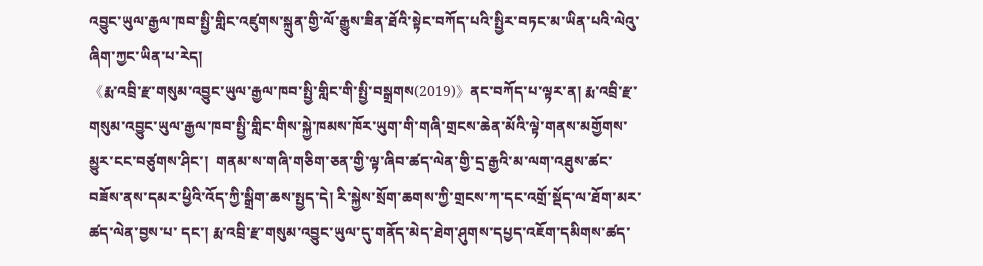འབྱུང་ཡུལ་རྒྱལ་ཁབ་སྤྱི་གླིང་འཛུགས་སྐྲུན་གྱི་ལོ་རྒྱུས་ཟིན་ཐོའི་སྟེང་བཀོད་པའི་སྤྱིར་བཏང་མ་ཡིན་པའི་ལེའུ་ཞིག་ཀྱང་ཡིན་པ་རེད།
《རྨ་འབྲི་རྫ་གསུམ་འབྱུང་ཡུལ་རྒྱལ་ཁབ་སྤྱི་གླིང་གི་སྤྱི་བསྒྲགས(2019)》ནང་བཀོད་པ་ལྟར་ན། རྨ་འབྲི་རྫ་གསུམ་འབྱུང་ཡུལ་རྒྱལ་ཁབ་སྤྱི་གླིང་གིས་སྐྱེ་ཁམས་ཁོར་ཡུག་གི་གཞི་གྲངས་ཆེན་མོའི་ལྟེ་གནས་མགྱོགས་མྱུར་ངང་བཙུགས་ཤིང་།  གནམ་ས་གཞི་གཅིག་ཅན་གྱི་ལྟ་ཞིབ་ཚད་ལེན་གྱི་དྲ་རྒྱའི་མ་ལག་འཐུས་ཚང་བཟོས་ནས་དམར་ཕྱིའི་འོད་ཀྱི་སྒྲིག་ཆས་སྤྱད་དེ། རི་སྐྱེས་སྲོག་ཆགས་ཀྱི་གྲངས་ཀ་དང་འགྲོ་སྡོད་ལ་ཐོག་མར་ཚད་ལེན་བྱས་པ་ དང་། རྨ་འབྲི་རྫ་གསུམ་འབྱུང་ཡུལ་དུ་གནོད་མེད་ཐེག་ཤུགས་དཔྱད་འཇོག་དམིགས་ཚད་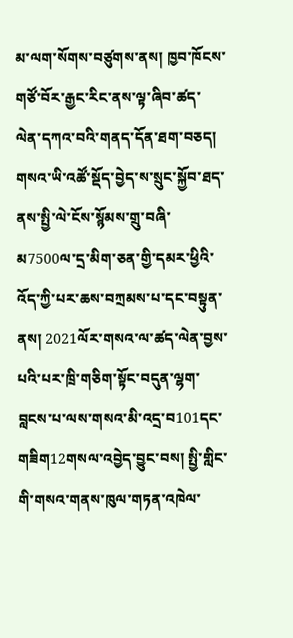མ་ལག་སོགས་བཙུགས་ནས། ཁྱབ་ཁོངས་གཙོ་བོར་རྒྱང་རིང་ནས་ལྟ་ཞིབ་ཚད་ལེན་དཀའ་བའི་གནད་དོན་ཐག་བཅད།
གསའ་ཡི་འཚོ་སྡོད་བྱེད་ས་སྲུང་སྐྱོབ་ཐད་ནས་སྤྱི་ལེ་ངོས་སྙོམས་གྲུ་བཞི་མ7500ལ་དྲ་མིག་ཅན་གྱི་དམར་ཕྱིའི་འོད་ཀྱི་པར་ཆས་བཀྲམས་པ་དང་བསྟུན་ནས། 2021ལོར་གསའ་ལ་ཚད་ལེན་བྱས་པའི་པར་ཁྲི་གཅིག་སྟོང་བདུན་ལྷག་བླངས་པ་ལས་གསའ་མི་འདྲ་བ101དང་གཟིག12གསལ་འབྱེད་བྱུང་བས། སྤྱི་གླིང་གི་གསའ་གནས་ཁུལ་གཏན་འཁེལ་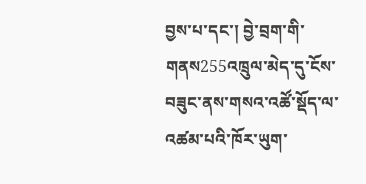བྱས་པ་དང་། བྱེ་བྲག་གི་གནས255འཁྲུལ་མེད་དུ་ངོས་བཟུང་ནས་གསའ་འཚོ་སྡོད་ལ་འཚམ་པའི་ཁོར་ཡུག་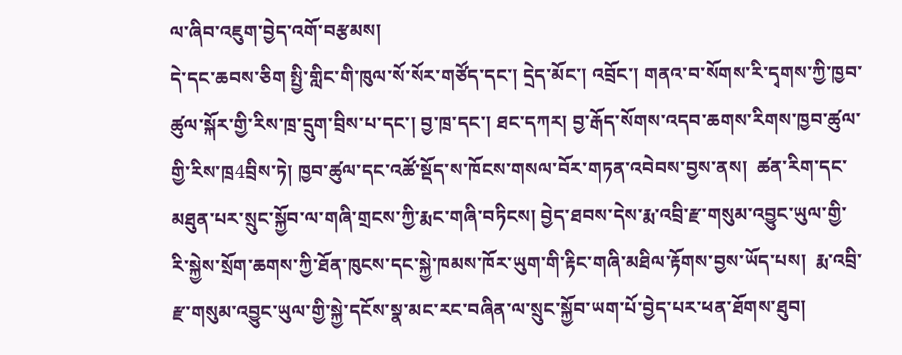ལ་ཞིབ་འཇུག་བྱེད་འགོ་བརྩམས།
དེ་དང་ཆབས་ཅིག སྤྱི་གླིང་གི་ཁུལ་སོ་སོར་གཙོད་དང་། དྲེད་མོང་། འབྲོང་། གནའ་བ་སོགས་རི་དྭགས་ཀྱི་ཁྱབ་ཚུལ་སྐོར་གྱི་རིས་ཁྲ་དྲུག་བྲིས་པ་དང་། བྱ་ཁྲ་དང་། ཐང་དཀར། བྱ་རྒོད་སོགས་འདབ་ཆགས་རིགས་ཁྱབ་ཚུལ་གྱི་རིས་ཁྲ4བྲིས་ཏེ། ཁྱབ་ཚུལ་དང་འཚོ་སྡོད་ས་ཁོངས་གསལ་བོར་གཏན་འབེབས་བྱས་ནས།  ཚན་རིག་དང་མཐུན་པར་སྲུང་སྐྱོབ་ལ་གཞི་གྲངས་ཀྱི་རྨང་གཞི་བཏིངས། བྱེད་ཐབས་དེས་རྨ་འབྲི་རྫ་གསུམ་འབྱུང་ཡུལ་གྱི་རི་སྐྱེས་སྲོག་ཆགས་ཀྱི་ཐོན་ཁུངས་དང་སྐྱེ་ཁམས་ཁོར་ཡུག་གི་རྟིང་གཞི་མཐིལ་རྟོགས་བྱས་ཡོད་པས།  རྨ་འབྲི་རྫ་གསུམ་འབྱུང་ཡུལ་གྱི་སྐྱེ་དངོས་སྣ་མང་རང་བཞིན་ལ་སྲུང་སྐྱོབ་ཡག་པོ་བྱེད་པར་ཕན་ཐོགས་ཐུབ།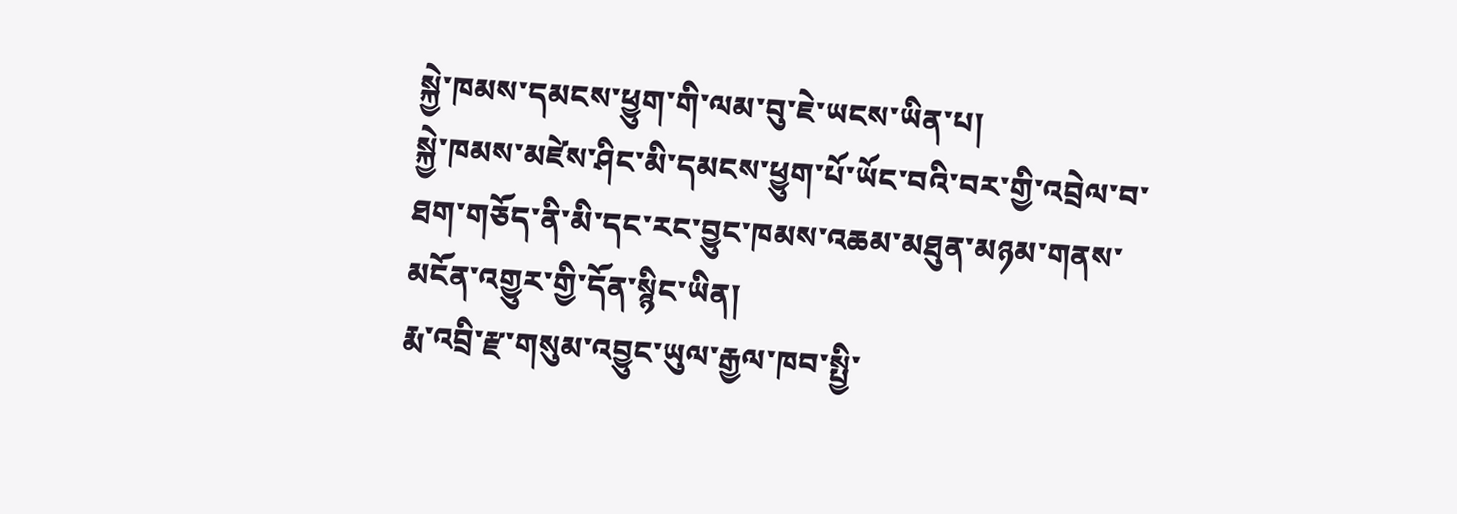སྐྱེ་ཁམས་དམངས་ཕྱུག་གི་ལམ་བུ་ཇེ་ཡངས་ཡིན་པ།
སྐྱེ་ཁམས་མཛེས་ཤིང་མི་དམངས་ཕྱུག་པོ་ཡོང་བའི་བར་གྱི་འབྲེལ་བ་ཐག་གཅོད་ནི་མི་དང་རང་བྱུང་ཁམས་འཆམ་མཐུན་མཉམ་གནས་མངོན་འགྱུར་གྱི་དོན་སྙིང་ཡིན།
རྨ་འབྲི་རྫ་གསུམ་འབྱུང་ཡུལ་རྒྱལ་ཁབ་སྤྱི་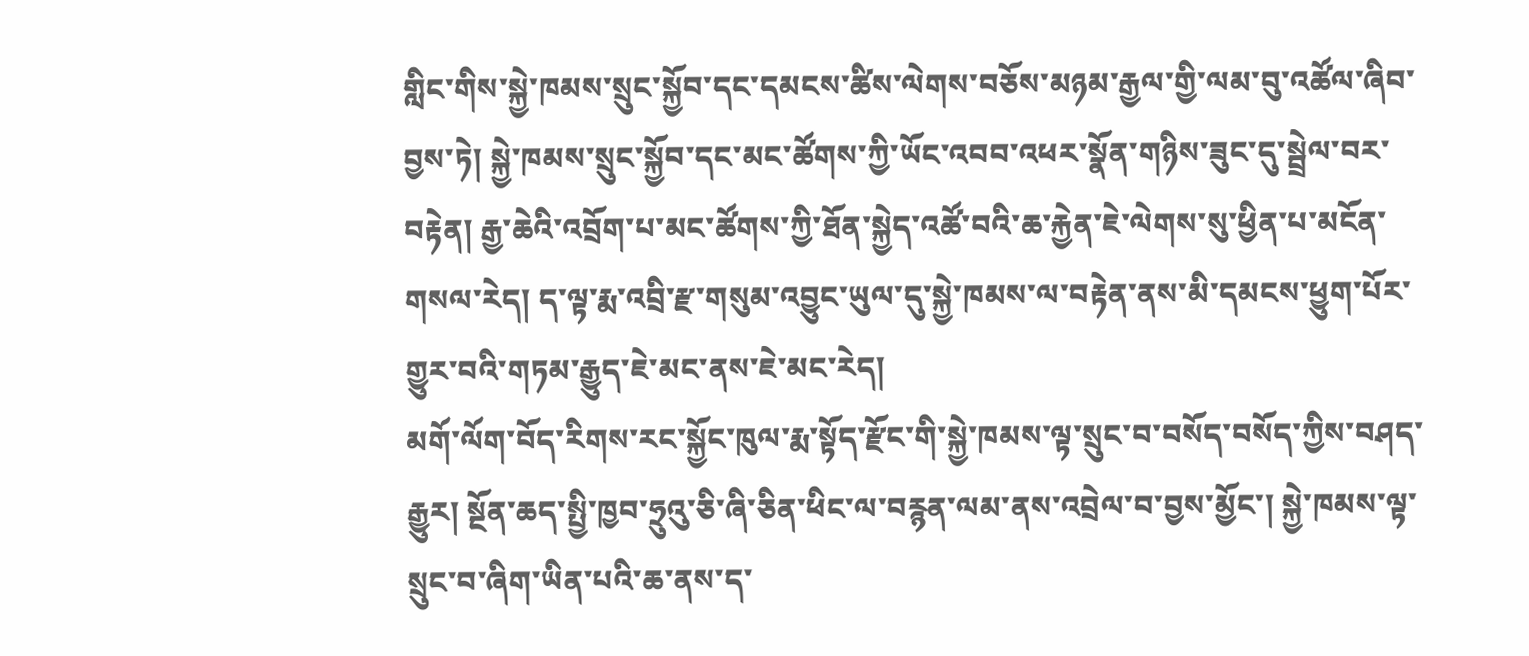གླིང་གིས་སྐྱེ་ཁམས་སྲུང་སྐྱོབ་དང་དམངས་ཚིས་ལེགས་བཅོས་མཉམ་རྒྱལ་གྱི་ལམ་བུ་འཚོལ་ཞིབ་བྱས་ཏེ། སྐྱེ་ཁམས་སྲུང་སྐྱོབ་དང་མང་ཚོགས་ཀྱི་ཡོང་འབབ་འཕར་སྣོན་གཉིས་ཟུང་དུ་སྦྲེལ་བར་བརྟེན། རྒྱ་ཆེའི་འབྲོག་པ་མང་ཚོགས་ཀྱི་ཐོན་སྐྱེད་འཚོ་བའི་ཆ་རྐྱེན་ཇེ་ལེགས་སུ་ཕྱིན་པ་མངོན་གསལ་རེད། ད་ལྟ་རྨ་འབྲི་རྫ་གསུམ་འབྱུང་ཡུལ་དུ་སྐྱེ་ཁམས་ལ་བརྟེན་ནས་མི་དམངས་ཕྱུག་པོར་གྱུར་བའི་གཏམ་རྒྱུད་ཇེ་མང་ནས་ཇེ་མང་རེད།
མགོ་ལོག་བོད་རིགས་རང་སྐྱོང་ཁུལ་རྨ་སྟོད་རྫོང་གི་སྐྱེ་ཁམས་ལྟ་སྲུང་བ་བསོད་བསོད་ཀྱིས་བཤད་རྒྱུར། སྔོན་ཆད་སྤྱི་ཁྱབ་ཧྲུའུ་ཅི་ཞི་ཅིན་ཕིང་ལ་བརྙན་ལམ་ནས་འབྲེལ་བ་བྱས་མྱོང་། སྐྱེ་ཁམས་ལྟ་སྲུང་བ་ཞིག་ཡིན་པའི་ཆ་ནས་ད་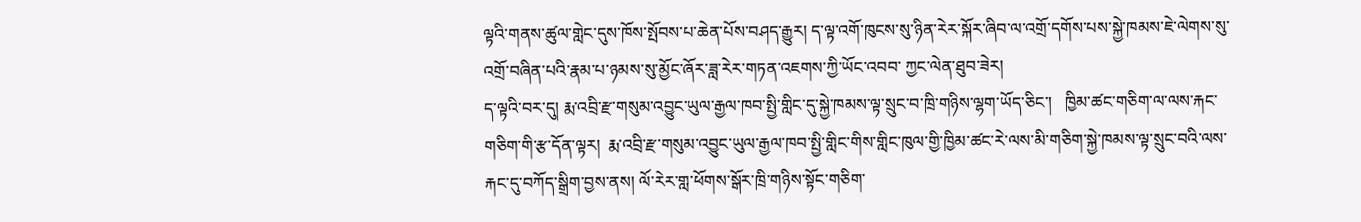ལྟའི་གནས་ཚུལ་གླེང་དུས་ཁོས་སྤོབས་པ་ཆེན་པོས་བཤད་རྒྱུར། ད་ལྟ་འགོ་ཁུངས་སུ་ཉིན་རེར་སྐོར་ཞིབ་ལ་འགྲོ་དགོས་པས་སྐྱེ་ཁམས་ཇེ་ལེགས་སུ་འགྲོ་བཞིན་པའི་རྣམ་པ་ཉམས་སུ་མྱོང་ཞོར་ཟླ་རེར་གཏན་འཇགས་ཀྱི་ཡོང་འབབ་ ཀྱང་ལེན་ཐུབ་ཟེར།
ད་ལྟའི་བར་དུ། རྨ་འབྲི་རྫ་གསུམ་འབྱུང་ཡུལ་རྒྱལ་ཁབ་སྤྱི་གླིང་དུ་སྐྱེ་ཁམས་ལྟ་སྲུང་བ་ཁྲི་གཉིས་ལྷག་ཡོད་ཅིང་།   ཁྱིམ་ཚང་གཅིག་ལ་ལས་རྐང་གཅིག་གི་རྩ་དོན་ལྟར།  རྨ་འབྲི་རྫ་གསུམ་འབྱུང་ཡུལ་རྒྱལ་ཁབ་སྤྱི་གླིང་གིས་གླིང་ཁུལ་གྱི་ཁྱིམ་ཚང་རེ་ལས་མི་གཅིག་སྐྱེ་ཁམས་ལྟ་སྲུང་བའི་ལས་རྐང་དུ་བཀོད་སྒྲིག་བྱས་ནས། ལོ་རེར་གླ་ཕོགས་སྒོར་ཁྲི་གཉིས་སྟོང་གཅིག་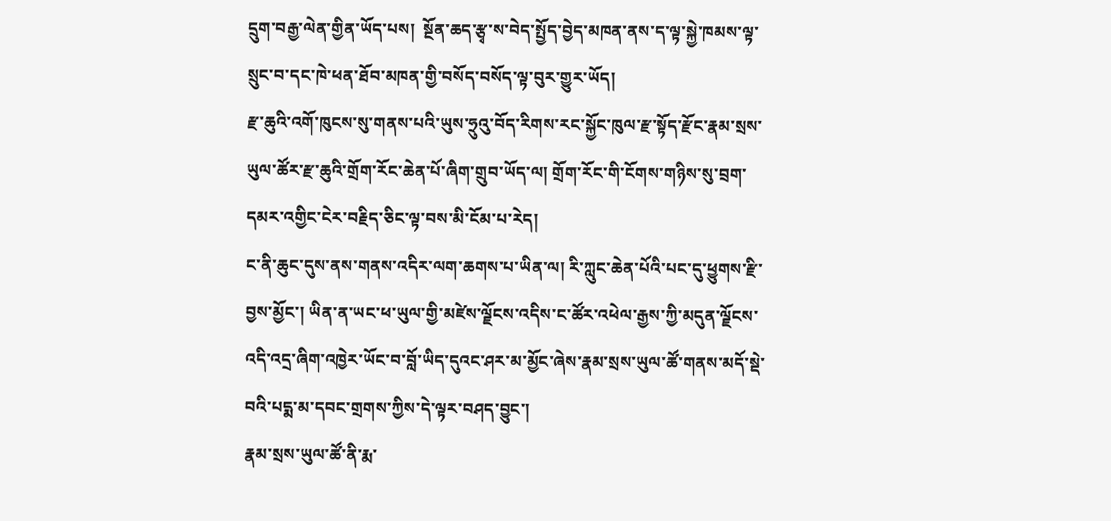དྲུག་བརྒྱ་ལེན་གྱིན་ཡོད་པས།  སྔོན་ཆད་རྩྭ་ས་བེད་སྤྱོད་བྱེད་མཁན་ནས་ད་ལྟ་སྐྱེ་ཁམས་ལྟ་སྲུང་བ་དང་ཁེ་ཕན་ཐོབ་མཁན་གྱི་བསོད་བསོད་ལྟ་བུར་གྱུར་ཡོད།
རྫ་ཆུའི་འགོ་ཁུངས་སུ་གནས་པའི་ཡུས་ཧྲུའུ་བོད་རིགས་རང་སྐྱོང་ཁུལ་རྫ་སྟོད་རྫོང་རྣམ་སྲས་ཡུལ་ཚོར་རྫ་ཆུའི་གྲོག་རོང་ཆེན་པོ་ཞིག་གྲུབ་ཡོད་ལ། གྲོག་རོང་གི་ངོགས་གཉིས་སུ་བྲག་དམར་འགྱིང་ངེར་བརྗིད་ཅིང་ལྟ་བས་མི་ངོམ་པ་རེད།
ང་ནི་ཆུང་དུས་ནས་གནས་འདིར་ལག་ཆགས་པ་ཡིན་ལ། རི་ཀླུང་ཆེན་པོའི་པང་དུ་ཕྱུགས་རྫི་བྱས་མྱོང་། ཡིན་ན་ཡང་ཕ་ཡུལ་གྱི་མཛེས་ལྗོངས་འདིས་ང་ཚོར་འཕེལ་རྒྱས་ཀྱི་མདུན་ལྗོངས་འདི་འདྲ་ཞིག་འཁྱེར་ཡོང་བ་བློ་ཡིད་དུའང་ཤར་མ་མྱོང་ཞེས་རྣམ་སྲས་ཡུལ་ཚོ་གནས་མདོ་སྡེ་བའི་པདྨ་མ་དབང་གྲགས་ཀྱིས་དེ་ལྟར་བཤད་བྱུང་།
རྣམ་སྲས་ཡུལ་ཚོ་ནི་རྨ་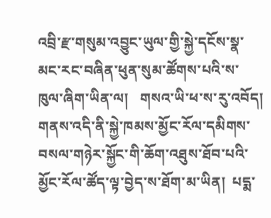འབྲི་རྫ་གསུམ་འབྱུང་ཡུལ་གྱི་སྐྱེ་དངོས་སྣ་མང་རང་བཞིན་ཕུན་སུམ་ཚོགས་པའི་ས་ཁུལ་ཞིག་ཡིན་ལ།   གསའ་ཡི་ཕ་ས་རུ་འབོད། གནས་འདི་ནི་སྐྱེ་ཁམས་མྱོང་རོལ་དམིགས་བསལ་གཉེར་སྐྱོང་གི་ཆོག་འཐུས་ཐོབ་པའི་མྱོང་རོལ་ཚོད་ལྟ་བྱེད་ས་ཐོག་མ་ཡིན།  པདྨ་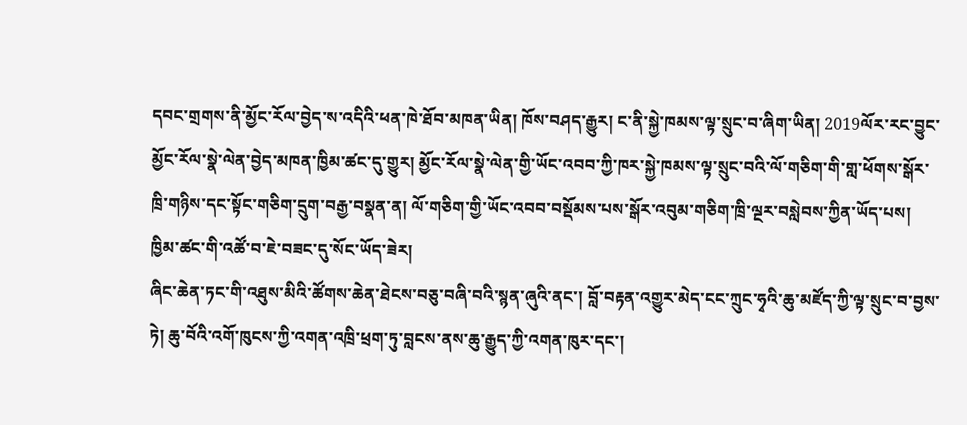དབང་གྲགས་ནི་མྱོང་རོལ་བྱེད་ས་འདིའི་ཕན་ཁེ་ཐོབ་མཁན་ཡིན། ཁོས་བཤད་རྒྱུར། ང་ནི་སྐྱེ་ཁམས་ལྟ་སྲུང་བ་ཞིག་ཡིན། 2019ལོར་རང་བྱུང་མྱོང་རོལ་སྣེ་ལེན་བྱེད་མཁན་ཁྱིམ་ཚང་དུ་གྱུར། མྱོང་རོལ་སྣེ་ལེན་གྱི་ཡོང་འབབ་ཀྱི་ཁར་སྐྱེ་ཁམས་ལྟ་སྲུང་བའི་ལོ་གཅིག་གི་གླ་ཕོགས་སྒོར་ཁྲི་གཉིས་དང་སྟོང་གཅིག་དྲུག་བརྒྱ་བསྣན་ན། ལོ་གཅིག་གྱི་ཡོང་འབབ་བསྡོམས་པས་སྒོར་འབུམ་གཅིག་ཁྲི་ལྔར་བསླེབས་ཀྱིན་ཡོད་པས།  ཁྱིམ་ཚང་གི་འཚོ་བ་ཇེ་བཟང་དུ་སོང་ཡོད་ཟེར།
ཞིང་ཆེན་ཏང་གི་འཐུས་མིའི་ཚོགས་ཆེན་ཐེངས་བཅུ་བཞི་བའི་སྙན་ཞུའི་ནང་། བློ་བརྟན་འགྱུར་མེད་ངང་ཀྲུང་ཧྭའི་ཆུ་མཛོད་ཀྱི་ལྟ་སྲུང་བ་བྱས་ཏེ། ཆུ་བོའི་འགོ་ཁུངས་ཀྱི་འགན་འཁྲི་ཕྲག་ཏུ་བླངས་ནས་ཆུ་རྒྱུད་ཀྱི་འགན་ཁུར་དང་།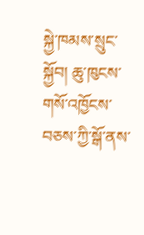སྐྱེ་ཁམས་སྲུང་སྐྱོབ། ཆུ་ཁུངས་གསོ་འཁྱོངས་བཅས་ཀྱི་སྒོ་ནས་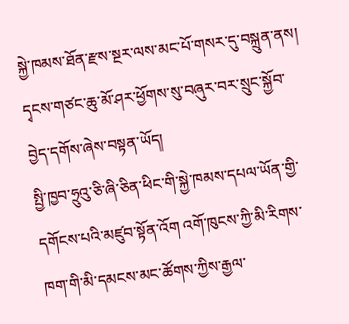སྐྱེ་ཁམས་ཐོན་རྫས་སྔར་ལས་མང་པོ་གསར་དུ་བསྐྲུན་ནས། དྭངས་གཙང་ཆུ་མོ་ཤར་ཕྱོགས་སུ་བཞུར་བར་སྲུང་སྐྱོབ་བྱེད་དགོས་ཞེས་བསྟན་ཡོད།
སྤྱི་ཁྱབ་ཧྲུའུ་ཅི་ཞི་ཅིན་ཕིང་གི་སྐྱེ་ཁམས་དཔལ་ཡོན་གྱི་དགོངས་པའི་མཛུབ་སྟོན་འོག འགོ་ཁུངས་ཀྱི་མི་རིགས་ཁག་གི་མི་དམངས་མང་ཚོགས་ཀྱིས་རྒྱལ་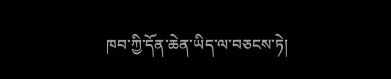ཁབ་ཀྱི་དོན་ཆེན་ཡིད་ལ་བཅངས་ཏེ།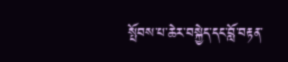སྤོབས་པ་ཆེར་བསྐྱེད་དང་བློ་བརྟན་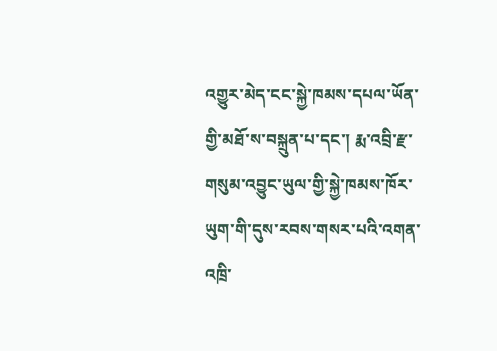འགྱུར་མེད་ངང་སྐྱེ་ཁམས་དཔལ་ཡོན་གྱི་མཐོ་ས་བསྐྲུན་པ་དང་། རྨ་འབྲི་རྫ་གསུམ་འབྱུང་ཡུལ་གྱི་སྐྱེ་ཁམས་ཁོར་ཡུག་གི་དུས་རབས་གསར་པའི་འགན་འཁྲི་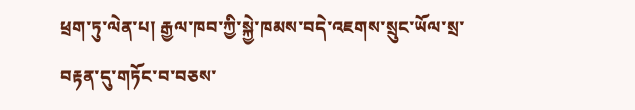ཕྲག་ཏུ་ལེན་པ། རྒྱལ་ཁབ་ཀྱི་སྐྱེ་ཁམས་བདེ་འཇགས་སྲུང་ཡོལ་སྲ་བརྟན་དུ་གཏོང་བ་བཅས་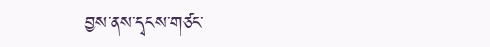བྱས་ནས་དྭངས་གཙང་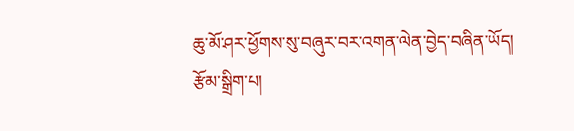ཆུ་མོ་ཤར་ཕྱོགས་སུ་བཞུར་བར་འགན་ལེན་བྱེད་བཞིན་ཡོད།
རྩོམ་སྒྲིག་པ།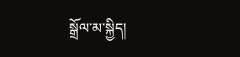སྒྲོལ་མ་སྐྱིད།